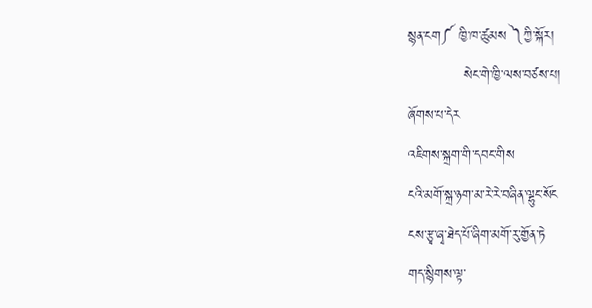སྙན་ངག༼ ཁྱི་ཁ་ཚུམས ༽ཀྱི་སྐོར།
            སེང་གེ་ཁྱི་ལས་བཙས་པ།
ཞོགས་པ་དེར
འཇིགས་སྐྲག་གི་དབང་གིས
ངའི་མགོ་སྐྲ་ཉག་མ་རེ་རེ་བཞིན་ལྷུང་སོང
ངས་རྩྭ་ཞྭ་ཐེད་པོ་ཞིག་མགོ་རུ་གྱོན་ཏེ
གད་སྙིགས་ལྟ་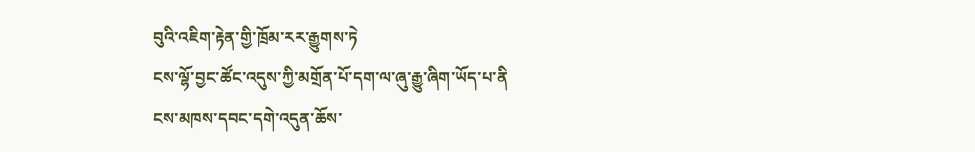བུའི་འཇིག་རྟེན་གྱི་ཁྲོམ་རར་རྒྱུགས་ཏེ
ངས་ལྷོ་བྱང་ཚོང་འདུས་ཀྱི་མགྲོན་པོ་དག་ལ་ཞུ་རྒྱུ་ཞིག་ཡོད་པ་ནི
ངས་མཁས་དབང་དགེ་འདུན་ཆོས་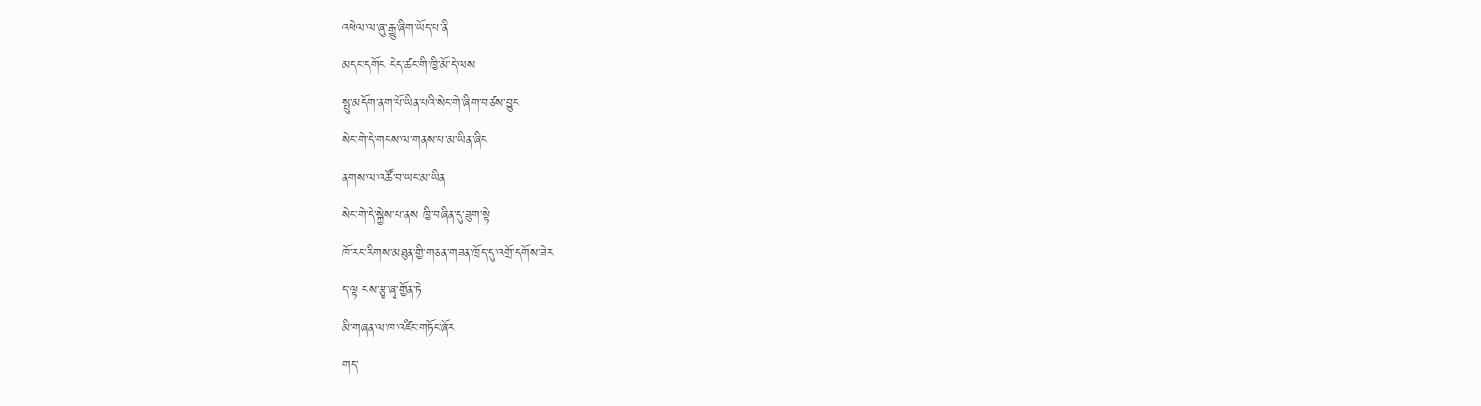འཕེལ་ལ་ཞུ་རྒྱུ་ཞིག་ཡོད་པ་ནི
མདང་དགོང ངེད་ཚང་གི་ཁྱི་མོ་དེ་ལས
སྤུ་མདོག་ནག་པོ་ཡིན་པའི་སེང་གེ་ཞིག་བཙས་བྱུང
སེང་གེ་དེ་གངས་ལ་གནས་པ་མ་ཡིན་ཞིང
ནགས་ལ་འཚོ་བ་ཡང་མ་ཡིན
སེང་གེ་དེ་སྐྱེས་པ་ནས ཁྱི་བཞིན་དུ་ཟུག་སྟེ
ཁོ་རང་རིགས་མཐུན་གྱི་གཅན་གཟན་ཁྲོད་དུ་འགྲོ་དགོས་ཟེར
ད་ལྟ ངས་རྩྭ་ཞྭ་གྱོན་ཏེ
མི་གཞན་ལ་ཁ་འཛིང་གཏོང་ཞོར
གད་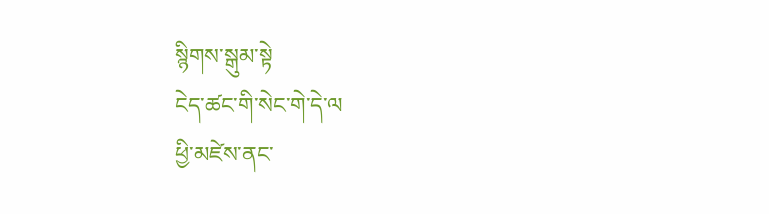སྙིགས་སྒུམ་སྟེ
ངེད་ཚང་གི་སེང་གེ་དེ་ལ
ཕྱི་མཛེས་ནང་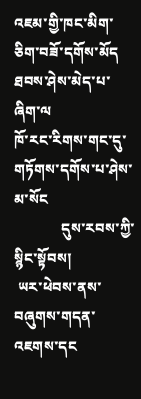འཇམ་གྱི་ཁང་མིག་ཅིག་བཟོ་དགོས་མོད
ཐབས་ཤེས་མེད་པ་ཞིག་ལ
ཁོ་རང་རིགས་གང་དུ་གཏོགས་དགོས་པ་ཤེས་མ་སོང
             དུས་རབས་ཀྱི་སྙིང་སྟོབས།
 ཡར་ཕེབས་ནས་བཞུགས་གདན་འཇགས་དང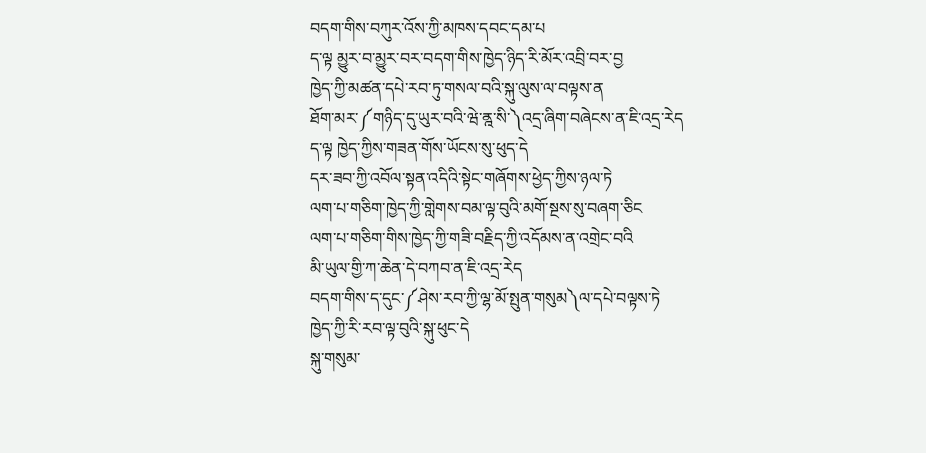བདག་གིས་བཀུར་འོས་ཀྱི་མཁས་དབང་དམ་པ
ད་ལྟ མྱུར་བ་མྱུར་བར་བདག་གིས་ཁྱེད་ཉིད་རི་མོར་འབྲི་བར་བྱ
ཁྱེད་ཀྱི་མཚན་དཔེ་རབ་ཏུ་གསལ་བའི་སྐུ་ལུས་ལ་བལྟས་ན
ཐོག་མར་༼གཉིད་དུ་ཡུར་བའི་ཝེ་ནྰ་སི་༽འདྲ་ཞིག་བཞེངས་ན་ཇི་འདྲ་རེད
ད་ལྟ ཁྱེད་ཀྱིས་གཟན་གོས་ཡོངས་སུ་ཕུད་དེ
དར་ཟབ་ཀྱི་འབོལ་སྟན་འདིའི་སྟེང་གཞོགས་ཕྱེད་ཀྱིས་ཉལ་ཏེ
ལག་པ་གཅིག་ཁྱེད་ཀྱི་གླེགས་བམ་ལྟ་བུའི་མགོ་སྔས་སུ་བཞག་ཅིང
ལག་པ་གཅིག་གིས་ཁྱེད་ཀྱི་གཟི་བརྗིད་ཀྱི་འདོམས་ན་འགྲེང་བའི
མི་ཡུལ་གྱི་ཀ་ཆེན་དེ་བཀབ་ན་ཇི་འདྲ་རེད
བདག་གིས་ད་དུང་༼ཤེས་རབ་ཀྱི་ལྷ་མོ་སྤུན་གསུམ༽ལ་དཔེ་བལྟས་ཏེ
ཁྱེད་ཀྱི་རི་རབ་ལྟ་བུའི་སྐུ་ཕུང་དེ
སྐུ་གསུམ་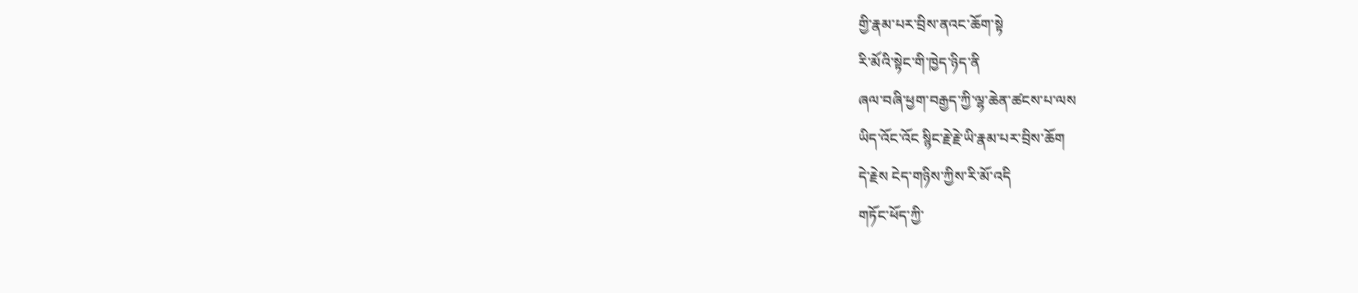གྱི་རྣམ་པར་བྲིས་ནའང་ཆོག་སྟེ
རི་མོའི་སྟེང་གི་ཁྱེད་ཉིད་ནི
ཞལ་བཞི་ཕྱག་བརྒྱད་ཀྱི་ལྷ་ཆེན་ཚངས་པ་ལས
ཡིད་འོང་འོང སྙིང་རྗེ་རྗེ་ཡི་རྣམ་པར་བྲིས་ཆོག
དེ་རྗེས ངེད་གཉིས་ཀྱིས་རི་མོ་འདི
གཏོང་ཕོད་ཀྱི་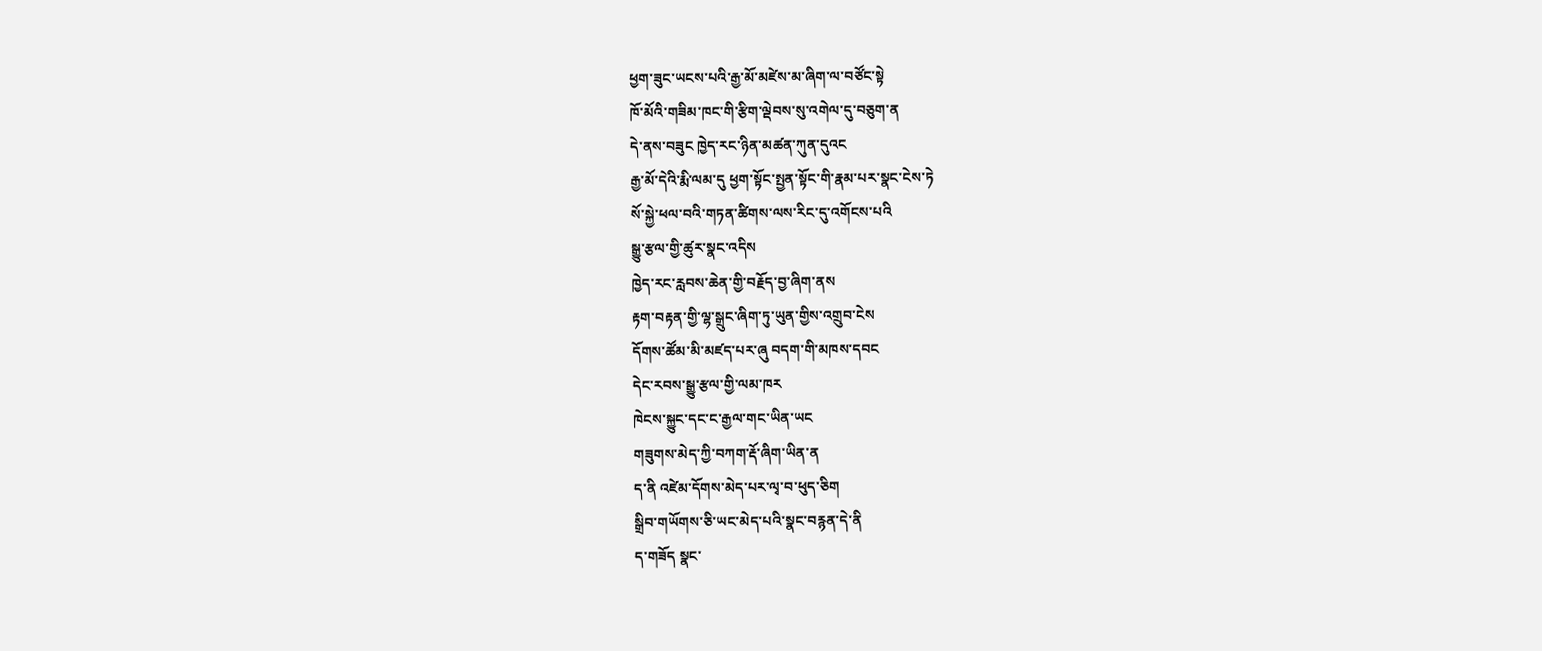ཕྱག་ཟུང་ཡངས་པའི་རྒྱ་མོ་མཛེས་མ་ཞིག་ལ་བཙོང་སྟེ
ཁོ་མོའི་གཟིམ་ཁང་གི་རྩིག་ལྡེབས་སུ་འགེལ་དུ་བཅུག་ན
དེ་ནས་བཟུང ཁྱེད་རང་ཉིན་མཚན་ཀུན་དུའང
རྒྱ་མོ་དེའི་རྨི་ལམ་དུ ཕྱག་སྟོང་སྤྱན་སྟོང་གི་རྣམ་པར་སྣང་ངེས་ཏེ
སོ་སྐྱེ་ཕལ་བའི་གཏན་ཚིགས་ལས་རིང་དུ་འགོངས་པའི
སྒྱུ་རྩལ་གྱི་ཚུར་སྣང་འདིས
ཁྱེད་རང་རླབས་ཆེན་གྱི་བརྗོད་བྱ་ཞིག་ནས
རྟག་བརྟན་གྱི་ལྷ་སྒྲུང་ཞིག་ཏུ་ཡུན་གྱིས་འགྲུབ་ངེས
དོགས་ཚོམ་མི་མཛད་པར་ཞུ བདག་གི་མཁས་དབང
དེང་རབས་སྒྱུ་རྩལ་གྱི་ལམ་ཁར
ཁེངས་སྐྱུང་དང་ང་རྒྱལ་གང་ཡིན་ཡང
གཟུགས་མེད་ཀྱི་བཀག་རྡོ་ཞིག་ཡིན་ན
ད་ནི འཛེམ་དོགས་མེད་པར་ལྭ་བ་ཕུད་ཅིག
སྒྲིབ་གཡོགས་ཅི་ཡང་མེད་པའི་སྣང་བརྙན་དེ་ནི
ད་གཟོད སྣང་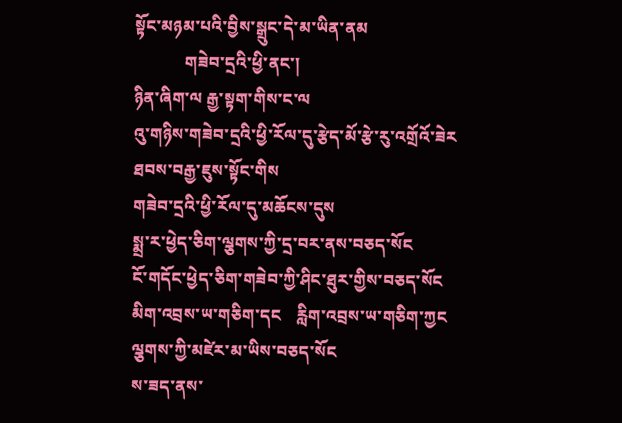སྟོང་མཉམ་པའི་བྱིས་སྒྲུང་དེ་མ་ཡིན་ནམ
            གཟེབ་དྲའི་ཕྱི་ནང་།
ཉིན་ཞིག་ལ རྒྱ་སྟག་གིས་ང་ལ
འུ་གཉིས་གཟེབ་དྲའི་ཕྱི་རོལ་དུ་རྩེད་མོ་རྩེ་རུ་འགྲོའོ་ཟེར
ཐབས་བརྒྱ་ཇུས་སྟོང་གིས
གཟེབ་དྲའི་ཕྱི་རོལ་དུ་མཆོངས་དུས
སྨྲ་ར་ཕྱེད་ཅིག་ལྕགས་ཀྱི་དྲ་བར་ནས་བཅད་སོང
ངོ་གདོང་ཕྱེད་ཅིག་གཟེབ་ཀྱི་ཤིང་ཐུར་གྱིས་བཅད་སོང
མིག་འབྲས་ཡ་གཅིག་དང    རླིག་འབྲས་ཡ་གཅིག་ཀྱང
ལྕགས་ཀྱི་མཛེར་མ་ཡིས་བཅད་སོང
ས་ཟད་ནས་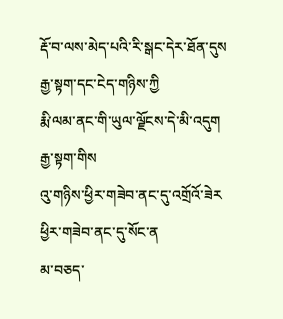རྡོ་བ་ལས་མེད་པའི་རི་སྒང་དེར་ཐོན་དུས
རྒྱ་སྟག་དང་ངེད་གཉིས་ཀྱི
རྨི་ལམ་ནང་གི་ཡུལ་ལྗོངས་དེ་མི་འདུག
རྒྱ་སྟག་གིས
འུ་གཉིས་ཕྱིར་གཟེབ་ནང་དུ་འགྲོའོ་ཟེར
ཕྱིར་གཟེབ་ནང་དུ་སོང་ན
མ་བཅད་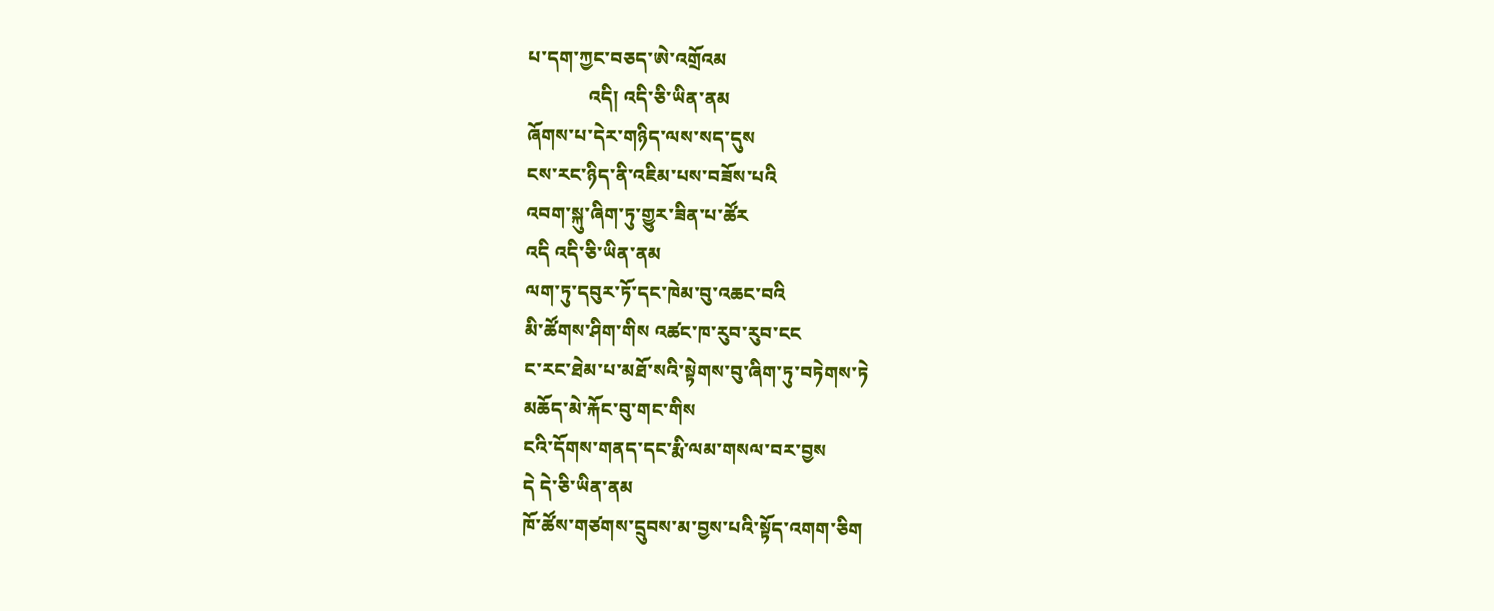པ་དག་ཀྱང་བཅད་ཨེ་འགྲོའམ
             འདི། འདི་ཅི་ཡིན་ནམ
ཞོགས་པ་དེར་གཉིད་ལས་སད་དུས
ངས་རང་ཉིད་ནི་འཇིམ་པས་བཟོས་པའི
འབག་སྐུ་ཞིག་ཏུ་གྱུར་ཟིན་པ་ཚོར
འདི འདི་ཅི་ཡིན་ནམ
ལག་ཏུ་དབུར་ཏོ་དང་ཁེམ་བུ་འཆང་བའི
མི་ཚོགས་ཤིག་གིས འཚང་ཁ་རུབ་རུབ་ངང
ང་རང་ཐེམ་པ་མཐོ་སའི་སྟེགས་བུ་ཞིག་ཏུ་བཏེགས་ཏེ
མཆོད་མེ་རྐོང་བུ་གང་གིས
ངའི་དོགས་གནད་དང་རྨི་ལམ་གསལ་བར་བྱས
དེ དེ་ཅི་ཡིན་ནམ
ཁོ་ཚོས་གཙགས་དྲུབས་མ་བྱས་པའི་སྟོད་འགག་ཅིག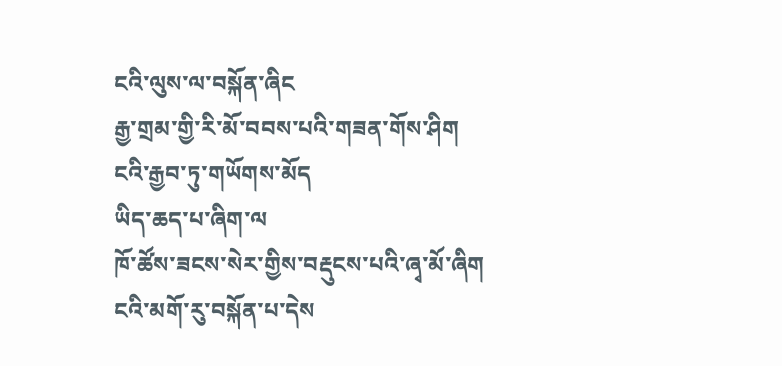ངའི་ལུས་ལ་བསྐོན་ཞིང
རྒྱ་གྲམ་གྱི་རི་མོ་བབས་པའི་གཟན་གོས་ཤིག
ངའི་རྒྱབ་ཏུ་གཡོགས་མོད
ཡིད་ཆད་པ་ཞིག་ལ
ཁོ་ཚོས་ཟངས་སེར་གྱིས་བརྡུངས་པའི་ཞྭ་མོ་ཞིག
ངའི་མགོ་རུ་བསྐོན་པ་དེས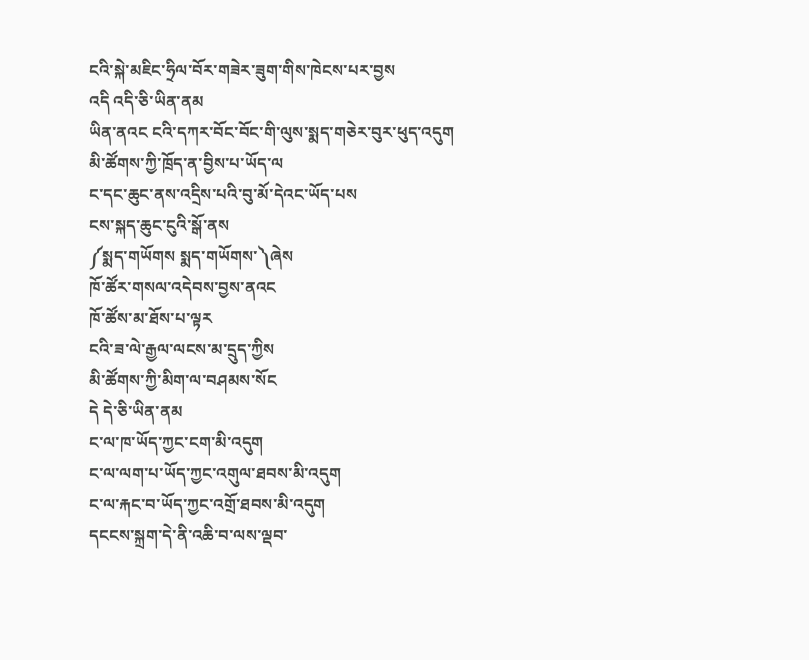ངའི་སྐེ་མཇིང་ཧྲིལ་བོར་གཟེར་ཟུག་གིས་ཁེངས་པར་བྱས
འདི འདི་ཅི་ཡིན་ནམ
ཡིན་ནའང ངའི་དཀར་བོང་བོང་གི་ལུས་སྨད་གཅེར་བུར་ཕུད་འདུག
མི་ཚོགས་ཀྱི་ཁྲོད་ན་བྱིས་པ་ཡོད་ལ
ང་དང་ཆུང་ནས་འདྲིས་པའི་བུ་མོ་དེའང་ཡོད་པས
ངས་སྐད་ཆུང་ངུའི་སྒོ་ནས
༼སྨད་གཡོགས སྨད་གཡོགས་༽ཞེས
ཁོ་ཚོར་གསལ་འདེབས་བྱས་ནའང
ཁོ་ཚོས་མ་ཐོས་པ་ལྟར
ངའི་ཟ་ལེ་རྒྱལ་ལངས་མ་དྲུད་ཀྱིས
མི་ཚོགས་ཀྱི་མིག་ལ་བཤམས་སོང
དེ དེ་ཅི་ཡིན་ནམ
ང་ལ་ཁ་ཡོད་ཀྱང་ངག་མི་འདུག
ང་ལ་ལག་པ་ཡོད་ཀྱང་འགུལ་ཐབས་མི་འདུག
ང་ལ་རྐང་བ་ཡོད་ཀྱང་འགྲོ་ཐབས་མི་འདུག
དངངས་སྐྲག་དེ་ནི་འཆི་བ་ལས་ལྡབ་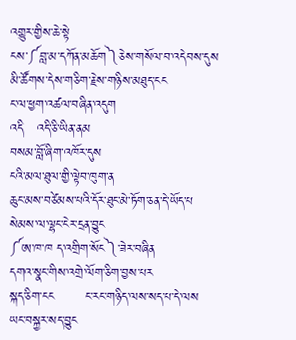འགྱུར་གྱིས་ཆེ་སྟེ
ངས་༼བླ་མ་དཀོན་མཆོག༽ཅེས་གསོལ་བ་འདེབས་དུས
མི་ཚོགས་དེས་གཅིག་རྗེས་གཉིས་མཐུད་ངང
ང་ལ་ཕྱག་འཚལ་བཞིན་འདུག
འདི   འདི་ཅི་ཡིན་ནམ
བསམ་བློ་ཞིག་འཁོར་དུས
ངའི་མལ་ཐུལ་གྱི་ལྟེབ་ཁུག་ན
ཆུང་མས་བཙེམས་པའི་དོར་ཐུང་མེ་ཏོག་ཅན་དེ་ཡོད་པ
སེམས་ལ་ལྷང་ངེར་དྲན་བྱུང
༼ཨ་ཁ་ཁ ད་འགྲིག་སོང༽་ཟེར་བཞིན
དགའ་སྣང་གིས་འགྲེ་ལོག་ཅིག་བྱས་པར
སྐད་ཅིག་ངང       ང་རང་གཉིད་ལས་སད་པ་དེ་ལས
ཡང་བསྐྱར་སད་བྱུང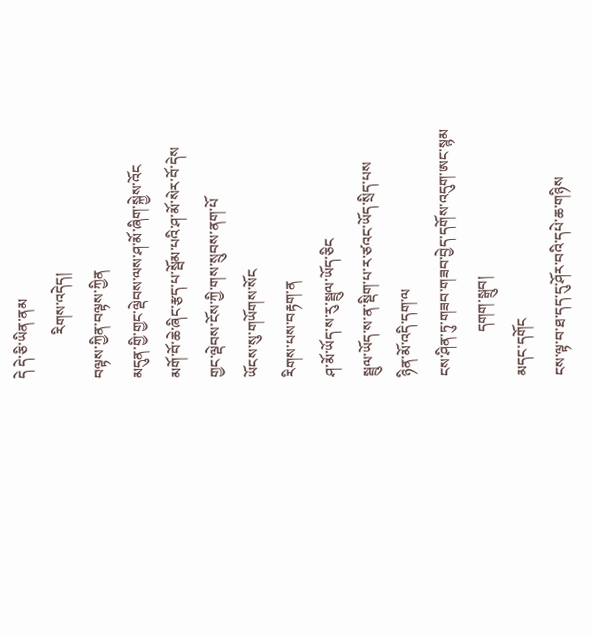དེ དེ་ཅི་ཡིན་ནམ
            རིགས་འདེད།
བལྟས་ཀྱིན་བལྟས་ཀྱིན
མདུན་གྱི་གྱང་ལྡེབས་ལས་ཤ་མོ་ཞིག་སྐྱེས་འོང
མགོ་བོ་ཆེ་ཞིང་རྩད་པ་སྦོམ་པའི་ཤ་མོ་སེར་བོ་དེས
གྱང་ལྡེབས་ངོས་ཀྱི་གས་སྲུབས་ནག་པོ
ཡོངས་སུ་གཡོགས་སོང
རིགས་པས་བརྟག་ན
ཤ་མོ་ཡོད་ས་རུ་སྦྲུལ་ཡོད་ཅིང
སྦྲུལ་ཡོད་ས་ན་སྡིག་པ་ར་ཙའང་ཡོད་སྲིད་པས
ཉིན་མོ་འདི་དག་ལ
ངས་ཤིན་ཏུ་གཟབ་གཟབ་བྱེད་དགོས་འདུག་ཨང་སྙམ
            དགག་སྒྲུབ།
མདང་དགོང
ངས་ལྟ་བ་ཐ་དད་དུ་ཤོར་བའི་དཔེ་ཆ་གཉིས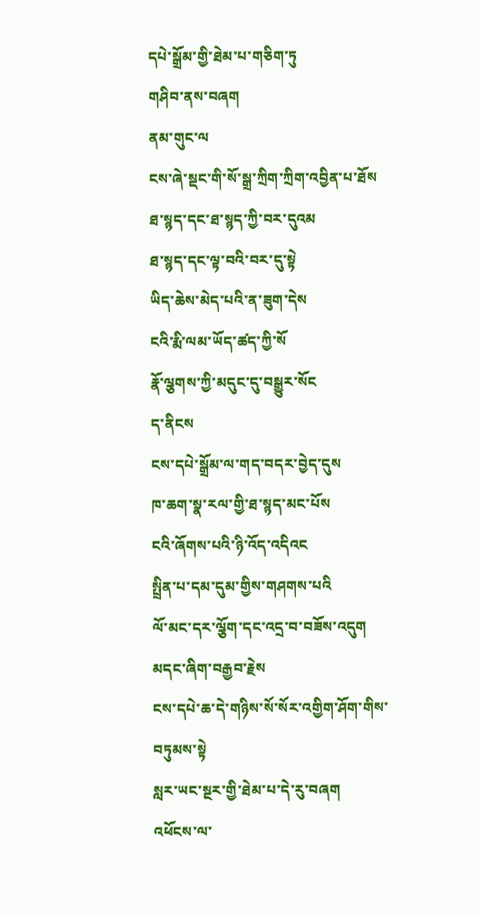དཔེ་སྒྲོམ་གྱི་ཐེམ་པ་གཅིག་ཏུ
གཤིབ་ནས་བཞག
ནམ་གུང་ལ
ངས་ཞེ་སྡང་གི་སོ་སྒྲ་ཀྲིག་ཀྲིག་འབྱིན་པ་ཐོས
ཐ་སྙད་དང་ཐ་སྙད་ཀྱི་བར་དུའམ
ཐ་སྙད་དང་ལྟ་བའི་བར་དུ་སྟེ
ཡིད་ཆེས་མེད་པའི་ན་ཟུག་དེས
ངའི་རྨི་ལམ་ཡོད་ཚད་ཀྱི་སོ
རྣོ་ལྕགས་ཀྱི་མདུང་དུ་བསྒྱུར་སོང
ད་ནིངས
ངས་དཔེ་སྒྲོམ་ལ་གད་བདར་བྱེད་དུས
ཁ་ཆག་སྣ་རལ་གྱི་ཐ་སྙད་མང་པོས
ངའི་ཞོགས་པའི་ཉི་འོད་འདིའང
སྤྲིན་པ་དམ་དུམ་གྱིས་གཤགས་པའི
ལོ་མང་དར་ལྕོག་དང་འདྲ་བ་བཟོས་འདུག
མདང་ཞིག་བརྒྱབ་རྗེས
ངས་དཔེ་ཆ་དེ་གཉིས་སོ་སོར་འགྱིག་ཤོག་གིས་བཏུམས་སྟེ
སླར་ཡང་སྔར་གྱི་ཐེམ་པ་དེ་རུ་བཞག
འཕོངས་ལ་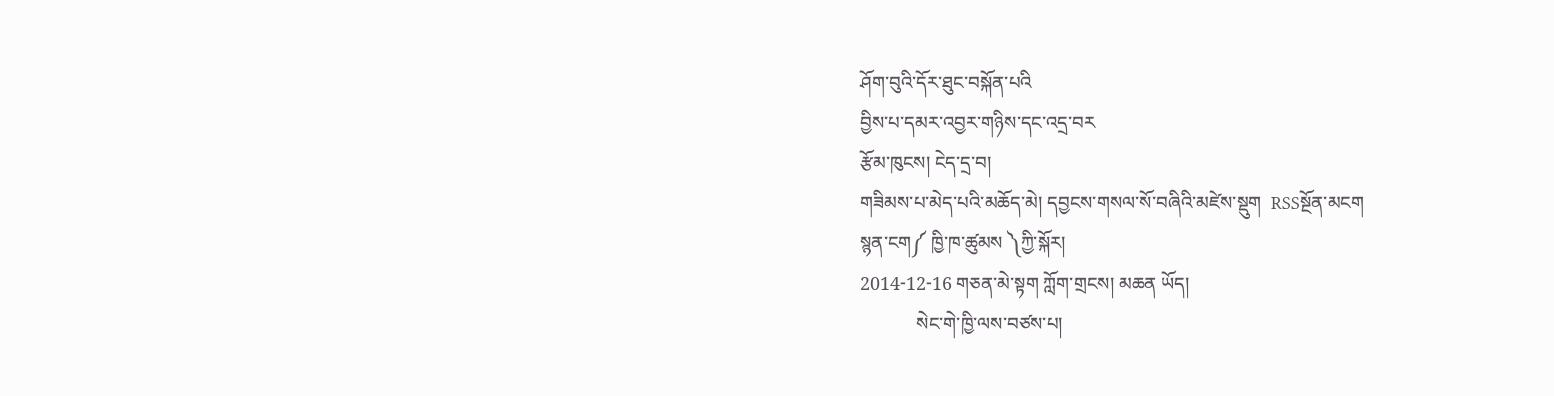ཤོག་བུའི་དོར་ཐུང་བསྐོན་པའི
བྱིས་པ་དམར་འབྱར་གཉིས་དང་འདྲ་བར
རྩོམ་ཁུངས། ངེད་དྲ་བ།
གཟིམས་པ་མེད་པའི་མཆོད་མེ། དབྱངས་གསལ་སོ་བཞིའི་མཛེས་སྡུག  RSSསྔོན་མངག
སྙན་ངག༼ ཁྱི་ཁ་ཚུམས ༽ཀྱི་སྐོར།
2014-12-16 གཅན་མེ་སྟག ཀློག་གྲངས། མཆན ཡོད།
            སེང་གེ་ཁྱི་ལས་བཙས་པ།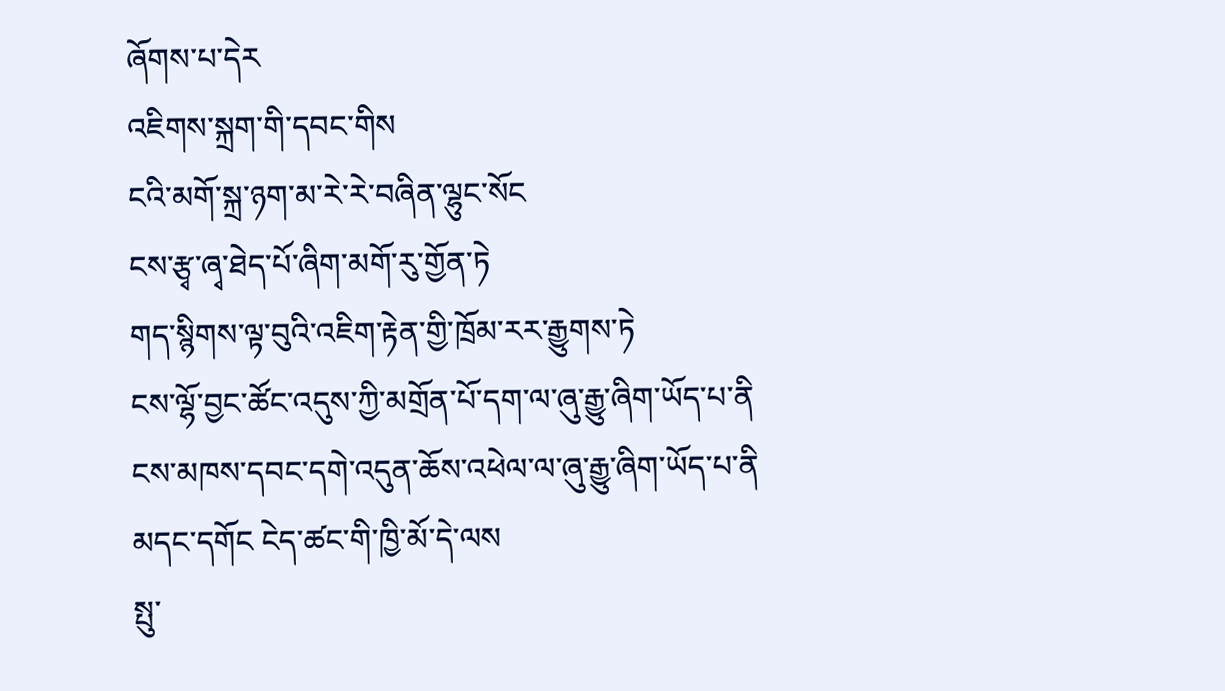ཞོགས་པ་དེར
འཇིགས་སྐྲག་གི་དབང་གིས
ངའི་མགོ་སྐྲ་ཉག་མ་རེ་རེ་བཞིན་ལྷུང་སོང
ངས་རྩྭ་ཞྭ་ཐེད་པོ་ཞིག་མགོ་རུ་གྱོན་ཏེ
གད་སྙིགས་ལྟ་བུའི་འཇིག་རྟེན་གྱི་ཁྲོམ་རར་རྒྱུགས་ཏེ
ངས་ལྷོ་བྱང་ཚོང་འདུས་ཀྱི་མགྲོན་པོ་དག་ལ་ཞུ་རྒྱུ་ཞིག་ཡོད་པ་ནི
ངས་མཁས་དབང་དགེ་འདུན་ཆོས་འཕེལ་ལ་ཞུ་རྒྱུ་ཞིག་ཡོད་པ་ནི
མདང་དགོང ངེད་ཚང་གི་ཁྱི་མོ་དེ་ལས
སྤུ་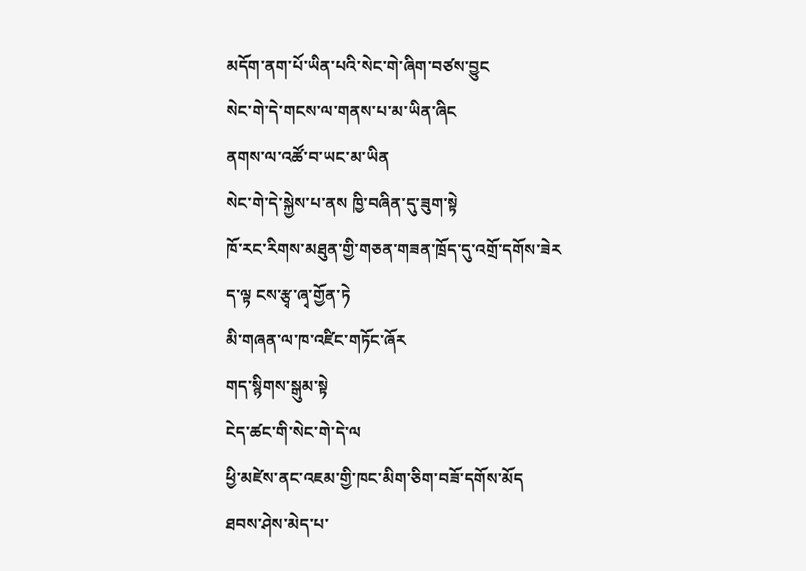མདོག་ནག་པོ་ཡིན་པའི་སེང་གེ་ཞིག་བཙས་བྱུང
སེང་གེ་དེ་གངས་ལ་གནས་པ་མ་ཡིན་ཞིང
ནགས་ལ་འཚོ་བ་ཡང་མ་ཡིན
སེང་གེ་དེ་སྐྱེས་པ་ནས ཁྱི་བཞིན་དུ་ཟུག་སྟེ
ཁོ་རང་རིགས་མཐུན་གྱི་གཅན་གཟན་ཁྲོད་དུ་འགྲོ་དགོས་ཟེར
ད་ལྟ ངས་རྩྭ་ཞྭ་གྱོན་ཏེ
མི་གཞན་ལ་ཁ་འཛིང་གཏོང་ཞོར
གད་སྙིགས་སྒུམ་སྟེ
ངེད་ཚང་གི་སེང་གེ་དེ་ལ
ཕྱི་མཛེས་ནང་འཇམ་གྱི་ཁང་མིག་ཅིག་བཟོ་དགོས་མོད
ཐབས་ཤེས་མེད་པ་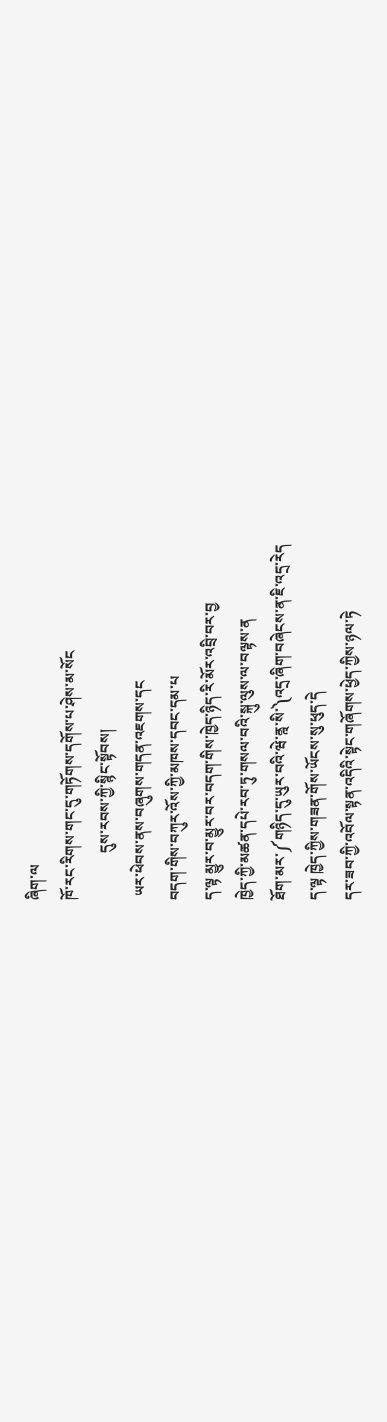ཞིག་ལ
ཁོ་རང་རིགས་གང་དུ་གཏོགས་དགོས་པ་ཤེས་མ་སོང
             དུས་རབས་ཀྱི་སྙིང་སྟོབས།
 ཡར་ཕེབས་ནས་བཞུགས་གདན་འཇགས་དང
བདག་གིས་བཀུར་འོས་ཀྱི་མཁས་དབང་དམ་པ
ད་ལྟ མྱུར་བ་མྱུར་བར་བདག་གིས་ཁྱེད་ཉིད་རི་མོར་འབྲི་བར་བྱ
ཁྱེད་ཀྱི་མཚན་དཔེ་རབ་ཏུ་གསལ་བའི་སྐུ་ལུས་ལ་བལྟས་ན
ཐོག་མར་༼གཉིད་དུ་ཡུར་བའི་ཝེ་ནྰ་སི་༽འདྲ་ཞིག་བཞེངས་ན་ཇི་འདྲ་རེད
ད་ལྟ ཁྱེད་ཀྱིས་གཟན་གོས་ཡོངས་སུ་ཕུད་དེ
དར་ཟབ་ཀྱི་འབོལ་སྟན་འདིའི་སྟེང་གཞོགས་ཕྱེད་ཀྱིས་ཉལ་ཏེ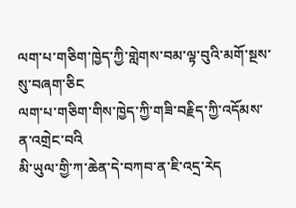ལག་པ་གཅིག་ཁྱེད་ཀྱི་གླེགས་བམ་ལྟ་བུའི་མགོ་སྔས་སུ་བཞག་ཅིང
ལག་པ་གཅིག་གིས་ཁྱེད་ཀྱི་གཟི་བརྗིད་ཀྱི་འདོམས་ན་འགྲེང་བའི
མི་ཡུལ་གྱི་ཀ་ཆེན་དེ་བཀབ་ན་ཇི་འདྲ་རེད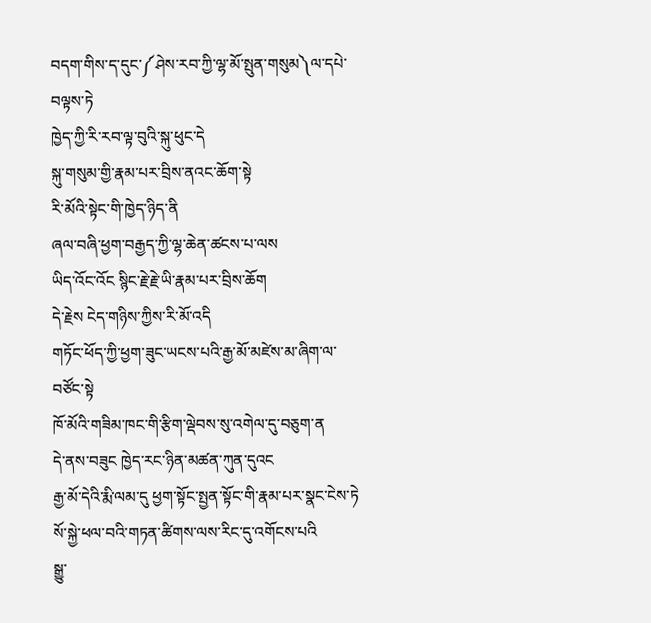བདག་གིས་ད་དུང་༼ཤེས་རབ་ཀྱི་ལྷ་མོ་སྤུན་གསུམ༽ལ་དཔེ་བལྟས་ཏེ
ཁྱེད་ཀྱི་རི་རབ་ལྟ་བུའི་སྐུ་ཕུང་དེ
སྐུ་གསུམ་གྱི་རྣམ་པར་བྲིས་ནའང་ཆོག་སྟེ
རི་མོའི་སྟེང་གི་ཁྱེད་ཉིད་ནི
ཞལ་བཞི་ཕྱག་བརྒྱད་ཀྱི་ལྷ་ཆེན་ཚངས་པ་ལས
ཡིད་འོང་འོང སྙིང་རྗེ་རྗེ་ཡི་རྣམ་པར་བྲིས་ཆོག
དེ་རྗེས ངེད་གཉིས་ཀྱིས་རི་མོ་འདི
གཏོང་ཕོད་ཀྱི་ཕྱག་ཟུང་ཡངས་པའི་རྒྱ་མོ་མཛེས་མ་ཞིག་ལ་བཙོང་སྟེ
ཁོ་མོའི་གཟིམ་ཁང་གི་རྩིག་ལྡེབས་སུ་འགེལ་དུ་བཅུག་ན
དེ་ནས་བཟུང ཁྱེད་རང་ཉིན་མཚན་ཀུན་དུའང
རྒྱ་མོ་དེའི་རྨི་ལམ་དུ ཕྱག་སྟོང་སྤྱན་སྟོང་གི་རྣམ་པར་སྣང་ངེས་ཏེ
སོ་སྐྱེ་ཕལ་བའི་གཏན་ཚིགས་ལས་རིང་དུ་འགོངས་པའི
སྒྱུ་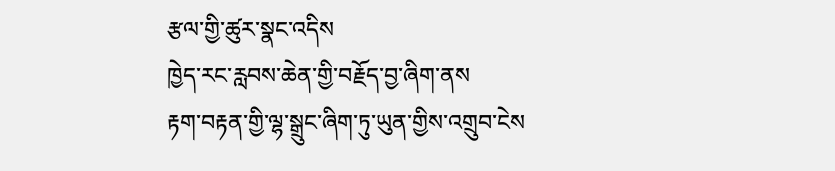རྩལ་གྱི་ཚུར་སྣང་འདིས
ཁྱེད་རང་རླབས་ཆེན་གྱི་བརྗོད་བྱ་ཞིག་ནས
རྟག་བརྟན་གྱི་ལྷ་སྒྲུང་ཞིག་ཏུ་ཡུན་གྱིས་འགྲུབ་ངེས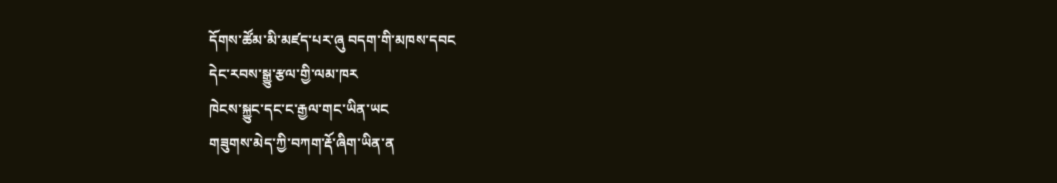དོགས་ཚོམ་མི་མཛད་པར་ཞུ བདག་གི་མཁས་དབང
དེང་རབས་སྒྱུ་རྩལ་གྱི་ལམ་ཁར
ཁེངས་སྐྱུང་དང་ང་རྒྱལ་གང་ཡིན་ཡང
གཟུགས་མེད་ཀྱི་བཀག་རྡོ་ཞིག་ཡིན་ན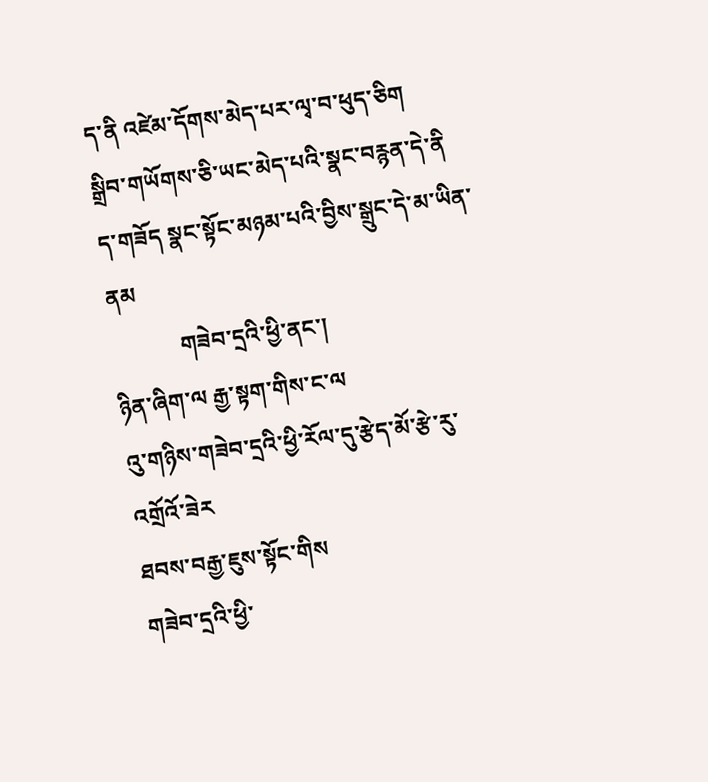ད་ནི འཛེམ་དོགས་མེད་པར་ལྭ་བ་ཕུད་ཅིག
སྒྲིབ་གཡོགས་ཅི་ཡང་མེད་པའི་སྣང་བརྙན་དེ་ནི
ད་གཟོད སྣང་སྟོང་མཉམ་པའི་བྱིས་སྒྲུང་དེ་མ་ཡིན་ནམ
            གཟེབ་དྲའི་ཕྱི་ནང་།
ཉིན་ཞིག་ལ རྒྱ་སྟག་གིས་ང་ལ
འུ་གཉིས་གཟེབ་དྲའི་ཕྱི་རོལ་དུ་རྩེད་མོ་རྩེ་རུ་འགྲོའོ་ཟེར
ཐབས་བརྒྱ་ཇུས་སྟོང་གིས
གཟེབ་དྲའི་ཕྱི་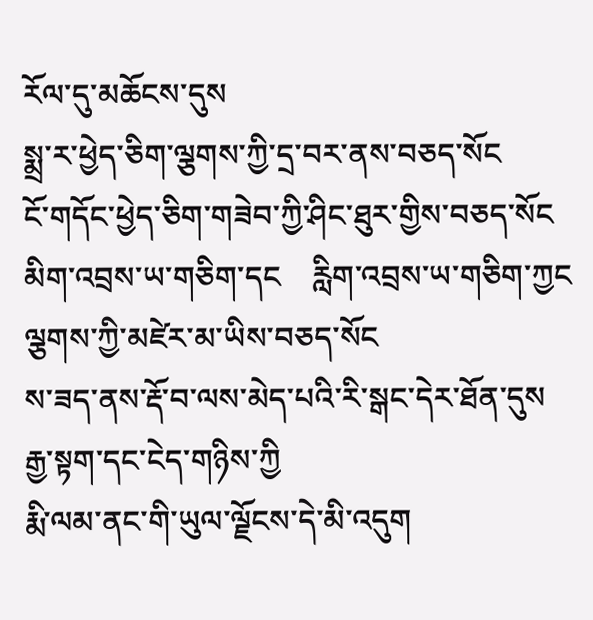རོལ་དུ་མཆོངས་དུས
སྨྲ་ར་ཕྱེད་ཅིག་ལྕགས་ཀྱི་དྲ་བར་ནས་བཅད་སོང
ངོ་གདོང་ཕྱེད་ཅིག་གཟེབ་ཀྱི་ཤིང་ཐུར་གྱིས་བཅད་སོང
མིག་འབྲས་ཡ་གཅིག་དང    རླིག་འབྲས་ཡ་གཅིག་ཀྱང
ལྕགས་ཀྱི་མཛེར་མ་ཡིས་བཅད་སོང
ས་ཟད་ནས་རྡོ་བ་ལས་མེད་པའི་རི་སྒང་དེར་ཐོན་དུས
རྒྱ་སྟག་དང་ངེད་གཉིས་ཀྱི
རྨི་ལམ་ནང་གི་ཡུལ་ལྗོངས་དེ་མི་འདུག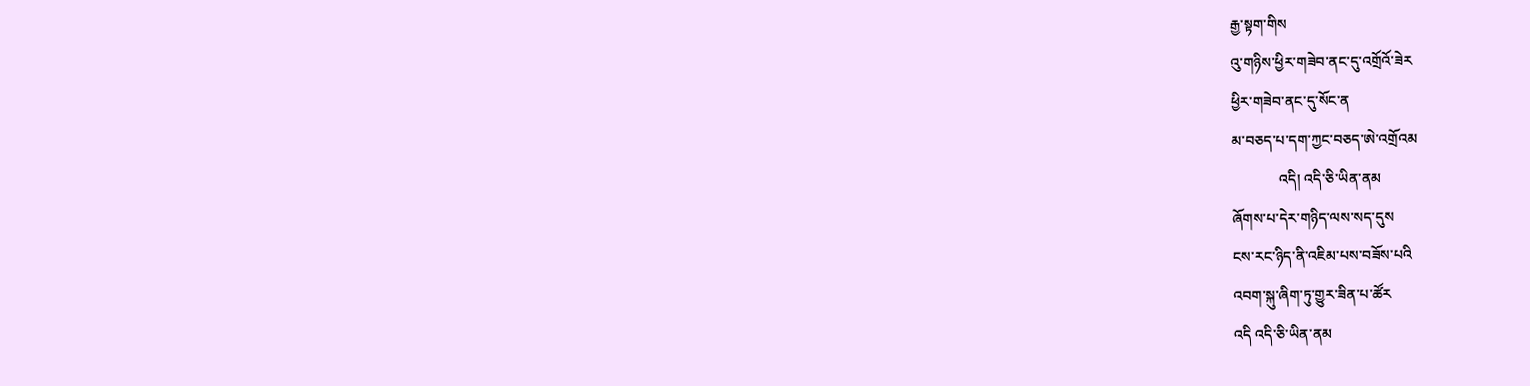རྒྱ་སྟག་གིས
འུ་གཉིས་ཕྱིར་གཟེབ་ནང་དུ་འགྲོའོ་ཟེར
ཕྱིར་གཟེབ་ནང་དུ་སོང་ན
མ་བཅད་པ་དག་ཀྱང་བཅད་ཨེ་འགྲོའམ
             འདི། འདི་ཅི་ཡིན་ནམ
ཞོགས་པ་དེར་གཉིད་ལས་སད་དུས
ངས་རང་ཉིད་ནི་འཇིམ་པས་བཟོས་པའི
འབག་སྐུ་ཞིག་ཏུ་གྱུར་ཟིན་པ་ཚོར
འདི འདི་ཅི་ཡིན་ནམ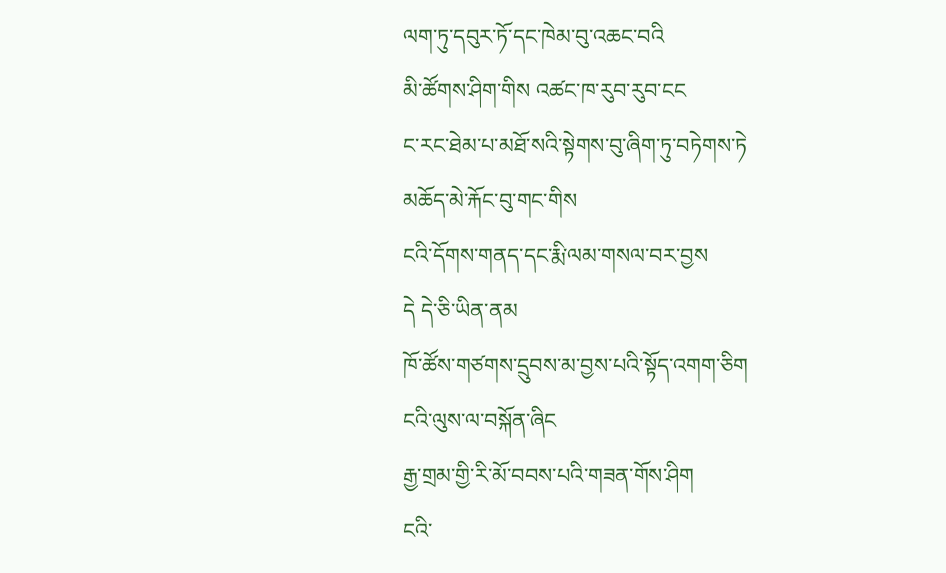ལག་ཏུ་དབུར་ཏོ་དང་ཁེམ་བུ་འཆང་བའི
མི་ཚོགས་ཤིག་གིས འཚང་ཁ་རུབ་རུབ་ངང
ང་རང་ཐེམ་པ་མཐོ་སའི་སྟེགས་བུ་ཞིག་ཏུ་བཏེགས་ཏེ
མཆོད་མེ་རྐོང་བུ་གང་གིས
ངའི་དོགས་གནད་དང་རྨི་ལམ་གསལ་བར་བྱས
དེ དེ་ཅི་ཡིན་ནམ
ཁོ་ཚོས་གཙགས་དྲུབས་མ་བྱས་པའི་སྟོད་འགག་ཅིག
ངའི་ལུས་ལ་བསྐོན་ཞིང
རྒྱ་གྲམ་གྱི་རི་མོ་བབས་པའི་གཟན་གོས་ཤིག
ངའི་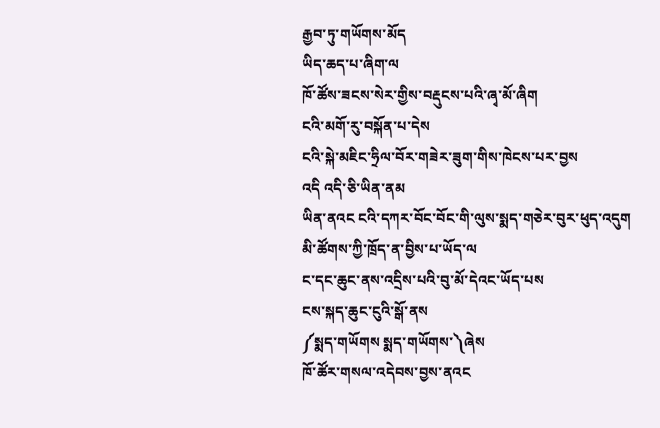རྒྱབ་ཏུ་གཡོགས་མོད
ཡིད་ཆད་པ་ཞིག་ལ
ཁོ་ཚོས་ཟངས་སེར་གྱིས་བརྡུངས་པའི་ཞྭ་མོ་ཞིག
ངའི་མགོ་རུ་བསྐོན་པ་དེས
ངའི་སྐེ་མཇིང་ཧྲིལ་བོར་གཟེར་ཟུག་གིས་ཁེངས་པར་བྱས
འདི འདི་ཅི་ཡིན་ནམ
ཡིན་ནའང ངའི་དཀར་བོང་བོང་གི་ལུས་སྨད་གཅེར་བུར་ཕུད་འདུག
མི་ཚོགས་ཀྱི་ཁྲོད་ན་བྱིས་པ་ཡོད་ལ
ང་དང་ཆུང་ནས་འདྲིས་པའི་བུ་མོ་དེའང་ཡོད་པས
ངས་སྐད་ཆུང་ངུའི་སྒོ་ནས
༼སྨད་གཡོགས སྨད་གཡོགས་༽ཞེས
ཁོ་ཚོར་གསལ་འདེབས་བྱས་ནའང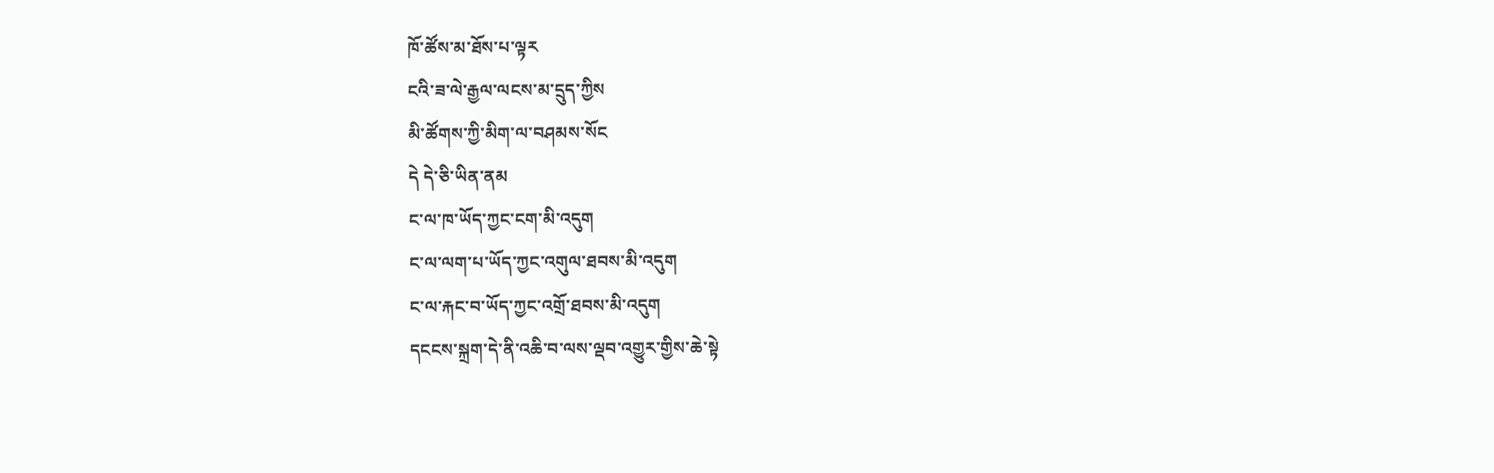ཁོ་ཚོས་མ་ཐོས་པ་ལྟར
ངའི་ཟ་ལེ་རྒྱལ་ལངས་མ་དྲུད་ཀྱིས
མི་ཚོགས་ཀྱི་མིག་ལ་བཤམས་སོང
དེ དེ་ཅི་ཡིན་ནམ
ང་ལ་ཁ་ཡོད་ཀྱང་ངག་མི་འདུག
ང་ལ་ལག་པ་ཡོད་ཀྱང་འགུལ་ཐབས་མི་འདུག
ང་ལ་རྐང་བ་ཡོད་ཀྱང་འགྲོ་ཐབས་མི་འདུག
དངངས་སྐྲག་དེ་ནི་འཆི་བ་ལས་ལྡབ་འགྱུར་གྱིས་ཆེ་སྟེ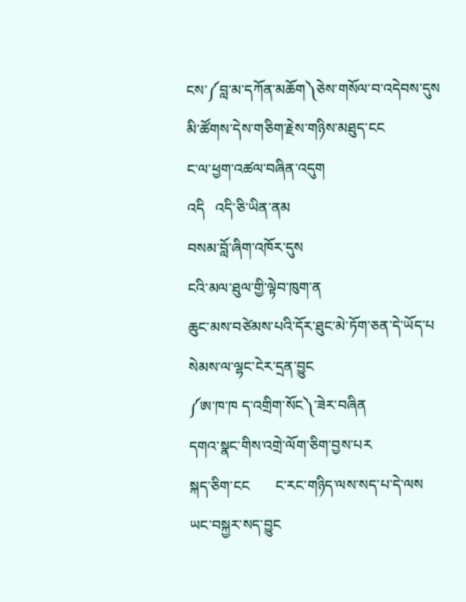ངས་༼བླ་མ་དཀོན་མཆོག༽ཅེས་གསོལ་བ་འདེབས་དུས
མི་ཚོགས་དེས་གཅིག་རྗེས་གཉིས་མཐུད་ངང
ང་ལ་ཕྱག་འཚལ་བཞིན་འདུག
འདི   འདི་ཅི་ཡིན་ནམ
བསམ་བློ་ཞིག་འཁོར་དུས
ངའི་མལ་ཐུལ་གྱི་ལྟེབ་ཁུག་ན
ཆུང་མས་བཙེམས་པའི་དོར་ཐུང་མེ་ཏོག་ཅན་དེ་ཡོད་པ
སེམས་ལ་ལྷང་ངེར་དྲན་བྱུང
༼ཨ་ཁ་ཁ ད་འགྲིག་སོང༽་ཟེར་བཞིན
དགའ་སྣང་གིས་འགྲེ་ལོག་ཅིག་བྱས་པར
སྐད་ཅིག་ངང       ང་རང་གཉིད་ལས་སད་པ་དེ་ལས
ཡང་བསྐྱར་སད་བྱུང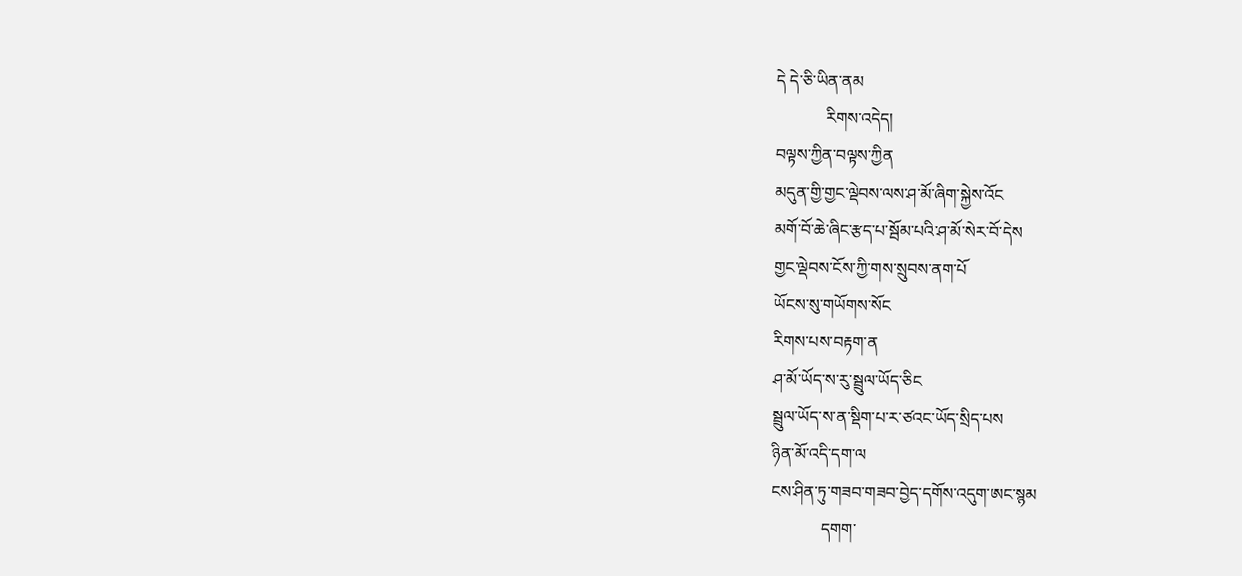དེ དེ་ཅི་ཡིན་ནམ
            རིགས་འདེད།
བལྟས་ཀྱིན་བལྟས་ཀྱིན
མདུན་གྱི་གྱང་ལྡེབས་ལས་ཤ་མོ་ཞིག་སྐྱེས་འོང
མགོ་བོ་ཆེ་ཞིང་རྩད་པ་སྦོམ་པའི་ཤ་མོ་སེར་བོ་དེས
གྱང་ལྡེབས་ངོས་ཀྱི་གས་སྲུབས་ནག་པོ
ཡོངས་སུ་གཡོགས་སོང
རིགས་པས་བརྟག་ན
ཤ་མོ་ཡོད་ས་རུ་སྦྲུལ་ཡོད་ཅིང
སྦྲུལ་ཡོད་ས་ན་སྡིག་པ་ར་ཙའང་ཡོད་སྲིད་པས
ཉིན་མོ་འདི་དག་ལ
ངས་ཤིན་ཏུ་གཟབ་གཟབ་བྱེད་དགོས་འདུག་ཨང་སྙམ
            དགག་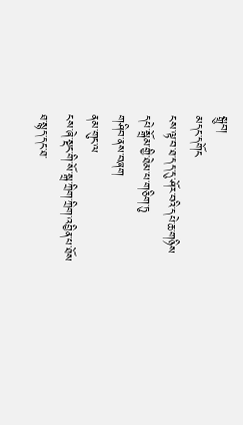སྒྲུབ།
མདང་དགོང
ངས་ལྟ་བ་ཐ་དད་དུ་ཤོར་བའི་དཔེ་ཆ་གཉིས
དཔེ་སྒྲོམ་གྱི་ཐེམ་པ་གཅིག་ཏུ
གཤིབ་ནས་བཞག
ནམ་གུང་ལ
ངས་ཞེ་སྡང་གི་སོ་སྒྲ་ཀྲིག་ཀྲིག་འབྱིན་པ་ཐོས
ཐ་སྙད་དང་ཐ་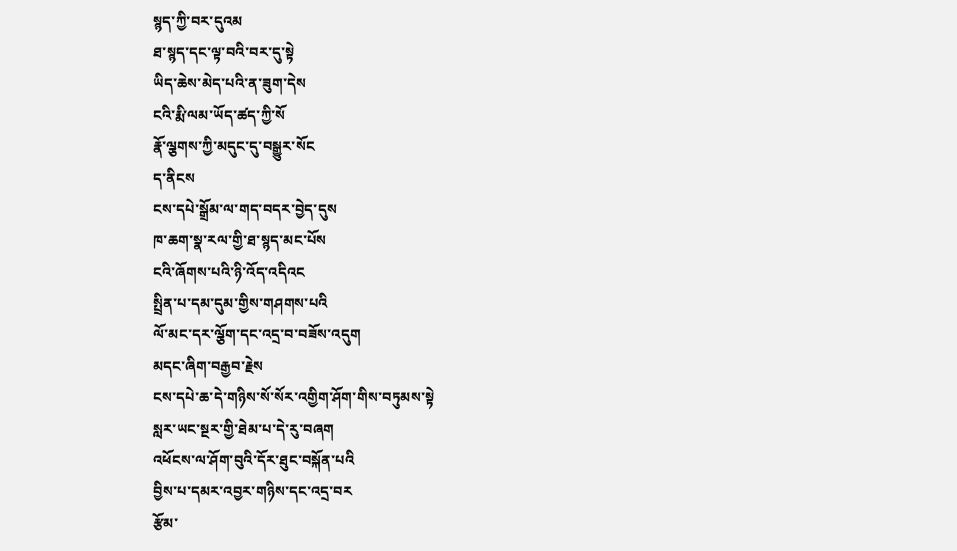སྙད་ཀྱི་བར་དུའམ
ཐ་སྙད་དང་ལྟ་བའི་བར་དུ་སྟེ
ཡིད་ཆེས་མེད་པའི་ན་ཟུག་དེས
ངའི་རྨི་ལམ་ཡོད་ཚད་ཀྱི་སོ
རྣོ་ལྕགས་ཀྱི་མདུང་དུ་བསྒྱུར་སོང
ད་ནིངས
ངས་དཔེ་སྒྲོམ་ལ་གད་བདར་བྱེད་དུས
ཁ་ཆག་སྣ་རལ་གྱི་ཐ་སྙད་མང་པོས
ངའི་ཞོགས་པའི་ཉི་འོད་འདིའང
སྤྲིན་པ་དམ་དུམ་གྱིས་གཤགས་པའི
ལོ་མང་དར་ལྕོག་དང་འདྲ་བ་བཟོས་འདུག
མདང་ཞིག་བརྒྱབ་རྗེས
ངས་དཔེ་ཆ་དེ་གཉིས་སོ་སོར་འགྱིག་ཤོག་གིས་བཏུམས་སྟེ
སླར་ཡང་སྔར་གྱི་ཐེམ་པ་དེ་རུ་བཞག
འཕོངས་ལ་ཤོག་བུའི་དོར་ཐུང་བསྐོན་པའི
བྱིས་པ་དམར་འབྱར་གཉིས་དང་འདྲ་བར
རྩོམ་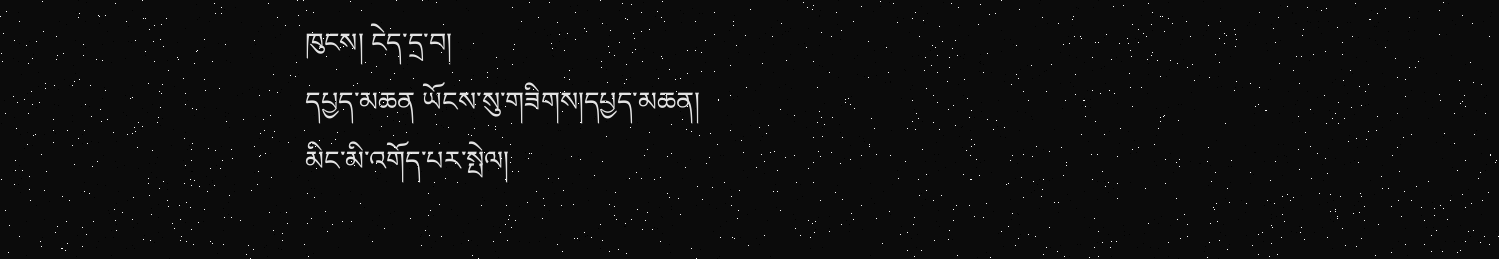ཁུངས། ངེད་དྲ་བ།
དཔྱད་མཆན ཡོངས་སུ་གཟིགས།དཔྱད་མཆན།
མིང་མི་འགོད་པར་སྤེལ།